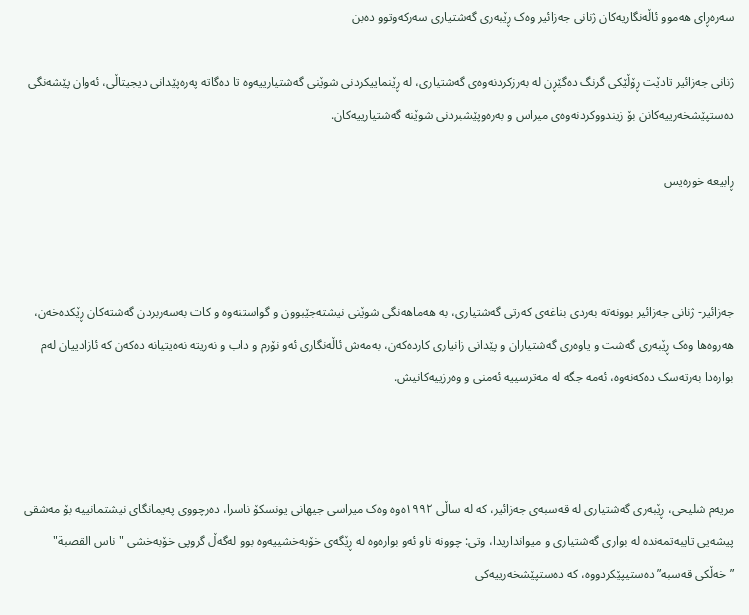سەرەڕای هەموو ئاڵەنگاریەکان ژنانی جەزائیر وەک ڕێبەری گەشتیاری سەرکەوتوو دەبن

ژنانی جەزائیر تادێت ڕۆڵێکی گرنگ دەگێڕن لە بەرزکردنەوەی گەشتیاری، لە ڕێنماییکردنی شوێنی گەشتیارییەوە تا دەگاتە پەرەپێدانی دیجیتاڵی، ئەوان پێشەنگی دەستپێشخەرییەکانن بۆ زیندووکردنەوەی میراس و بەرەوپێشبردنی شوێنە گەشتیارییەکان.

ڕابیعە خورەیس



جەزائیر- ژنانی جەزائیر بوونەتە بەردی بناغەی کەرتی گەشتیاری، بە هەماهەنگی شوێنی نیشتەجێبوون و گواستنەوە و کات بەسەربردن گەشتەکان ڕێکدەخەن، هەروەها وەک ڕێبەری گەشت و یاوەری گەشتیاران و پێدانی زانیاری کاردەکەن، بەمەش ئاڵەنگاری ئەو نۆرم و داب و نەریتە نەەیتیانە دەکەن کە ئازادییان لەم بوارەدا بەرتەسک دەکەنەوە، ئەمە جگە لە مەترسییە ئەمنی و وەرزییەکانیش.



مریەم شلیحی، ڕێبەری گەشتیاری لە قەسبەی جەزائیر، کە لە ساڵی ١٩٩٢ەوە وەک میراسی جیهانی یونسکۆ ناسرا، دەرچووی پەیمانگای نیشتمانییە بۆ مەشقی پیشەیی تایبەتمەندە لە بواری گەشتیاری و میوانداریدا، وتی: چوونە ناو ئەو بوارەوە لە ڕێگەی خۆبەخشییەوە بوو لەگەڵ گروپی خۆبەخشی "ناس القصبة" ”خەڵکی قەسبە” دەستیپێکردووە، کە دەستپێشخەرییەکی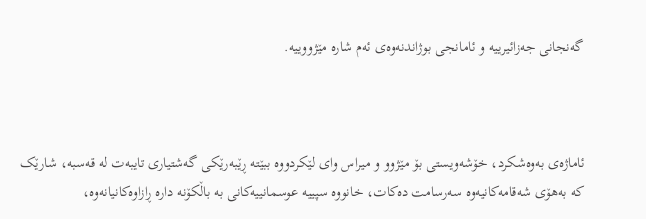گەنجانی جەزائیرییە و ئامانجی بوژاندنەوەی ئەم شارە مێژووییە.



ئاماژەی بەوەشکرد، خۆشەویستی بۆ مێژوو و میراس وای لێکردووە ببێتە ڕێبەرێکی گەشتیاری تایبەت لە قەسبە، شارێک کە بەهۆی شەقامەکانیەوە سەرسامت دەکات، خانووە سپییە عوسمانییەکانی بە باڵکۆنە دارە ڕازاوەکانیانەوە،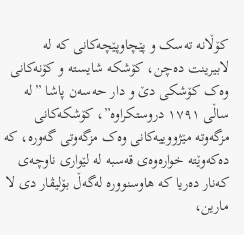کۆڵانە تەسک و پێچاوپێچەکانی کە لە لابیرینت دەچن، کۆشکە شایستە و کۆنەکانی وەک کۆشکی دێ و دار حەسەن پاشا ”لە ساڵی ١٧٩١ دروستکراوە”، کۆشکەکانی مزگەوتە مێژووییەکانی وەک مزگەوتی گەورە، کە دەکەوێتە خوارەوەی قەسبە لە لێواری ناوچەی کەنار دەریا کە هاوسنوورە لەگەڵ بۆلیڤار دی لا مارین،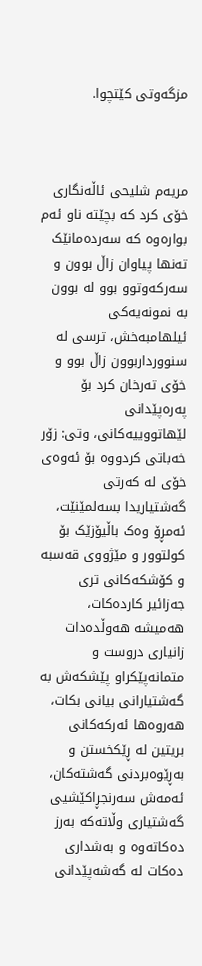مزگەوتی کێتچوا.



مریەم شلیحی ئاڵەنگاری خۆی کرد کە بچێتە ناو ئەم بوارەوە کە سەردەمانێک تەنها پیاوان زاڵ بوون و سەرکەوتوو بوو لە بوون بە نمونەیەکی ئیلهامبەخش، ترسی لە سنوورداربوون زاڵ بوو و خۆی تەرخان کرد بۆ پەرەپێدانی لێهاتووییەکانی، وتی: زۆر خەباتی کردووە بۆ ئەوەی خۆی لە کەرتی گەشتیاریدا بسەلمێنێت، ئەمڕۆ وەک باڵیۆزێک بۆ کولتوور و مێژووی قەسبە و کۆشکەکانی تری جەزائیر کاردەکات، هەمیشە هەوڵدەدات زانیاری دروست و متمانەپێکراو پێشکەش بە گەشتیارانی بیانی بکات، هەروەها ئەرکەکانی بریتین لە ڕێکخستن و بەڕێوەبردنی گەشتەکان، ئەمەش سەرنجڕاکێشیی گەشتیاری وڵاتەکە بەرز دەکاتەوە و بەشداری دەکات لە گەشەپێدانی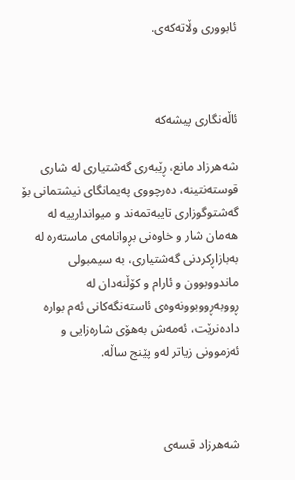ئابووری وڵاتەکەی.



ئاڵەنگاری پیشەکە

شەهرزاد مانع، ڕێبەری گەشتیاری لە شاری قوستەنتینە، دەرچووی پەیمانگای نیشتمانی بۆ گەشتوگوزاری تایبەتمەند و میواندارییە لە هەمان شار و خاوەنی بڕوانامەی ماستەرە لە بەبازاڕکردنی گەشتیاری، بە سیمبولی ماندووبوون و ئارام و کۆڵنەدان لە ڕووبەڕووبوونەوەی ئاستەنگەکانی ئەم بوارە دادەنرێت، ئەمەش بەهۆی شارەزایی و ئەزموونی زیاتر لەو پێنج ساڵە.



شەهرزاد قسەی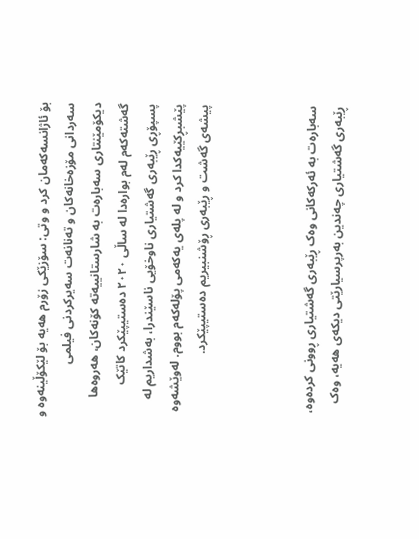بۆ ئاژانسەکەمان کرد و وتی: سۆزێکی زۆرم هەیە بۆ لێکۆڵینەوە و سەردانی مۆزەخانەکان و تەنانەت سەیرکردنی فیلمی دیکۆمێنتاری سەبارەت بە شارستانییەتە کۆنەکان، هەروەها گەشتەکەم لەم بوارەدا لە ساڵی ٢٠٢٠ دەستیپێکرد کاتێک پسپۆڕی ڕێبەری گەشتیاری ناوخۆیی ناسێندرا، بەشداریم لە پێشبڕکێیەکدا کرد و لە پلەی یەکەمی پۆلەکەم بووم. لەوێشەوە پیشەی گەشت و ڕێبەری ڕۆشنبیریم دەستیپێکرد.



سەبارەت بە ئەرکەکانی وەک ڕێبەری گەشتیاری ڕوونی کردەوە، ڕێبەری گەشتیاری چەندین بەرپرسیارێتی دیکەی هەیە، وەک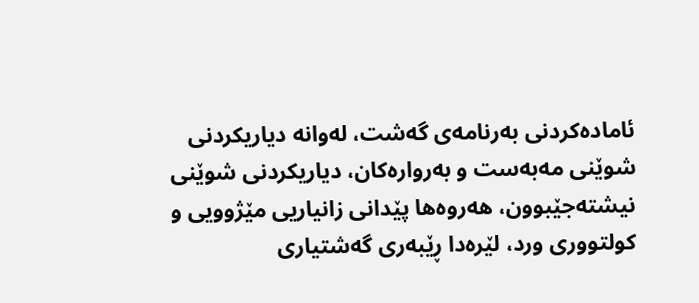ئامادەکردنی بەرنامەی گەشت، لەوانە دیاریکردنی شوێنی مەبەست و بەروارەکان، دیاریکردنی شوێنی نیشتەجێبوون، هەروەها پێدانی زانیاریی مێژوویی و کولتووری ورد، لێرەدا ڕێبەری گەشتیاری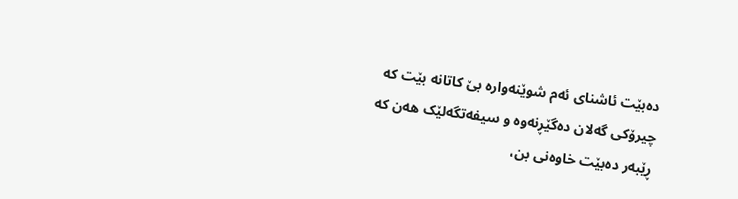دەبێت ئاشنای ئەم شوێنەوارە بێ کاتانە بێت کە چیرۆکی گەلان دەگێڕنەوە و سیفەتگەلێک هەن کە ڕێبەر دەبێت خاوەنی بن،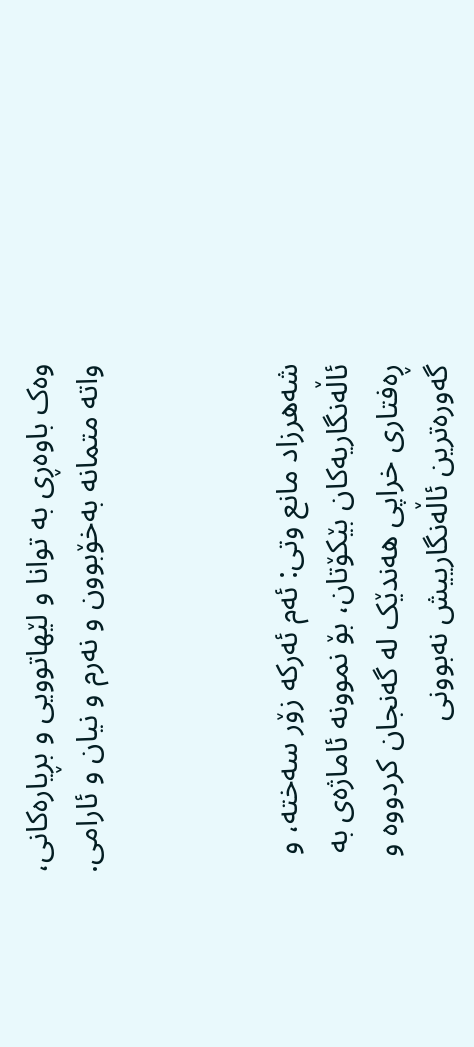وەک باوەڕی بە توانا و لێهاتوویی و بڕیارەکانی، واتە متمانە بەخۆبوون و نەرم و نیان و ئارامی.



شەهرزاد مانع وتی: ئەم ئەرکە زۆر سەختە، و ئاڵەنگاریەکان بێکۆتان، بۆ نموونە ئاماژەی بە ڕەفتاری خراپی هەندێک لە گەنجان کردووە و گەورەترین ئاڵەنگارییش نەبوونی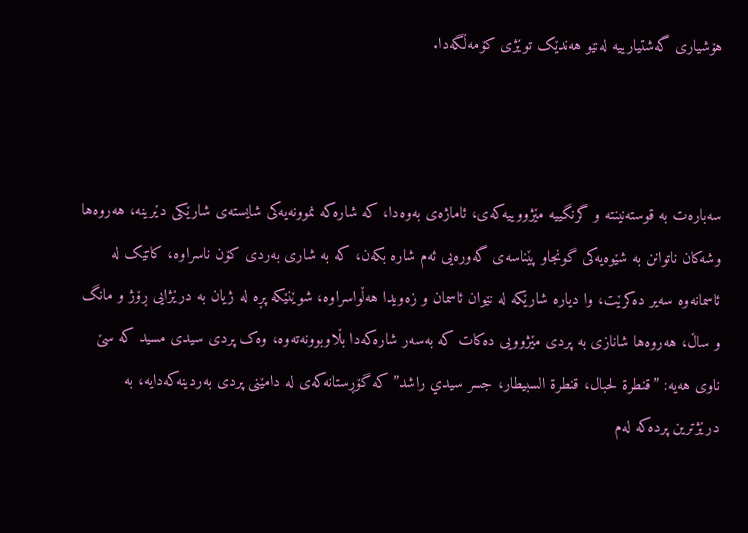هۆشیاری گەشتیارییە لەنێو هەندێک توێژی کۆمەڵگەدا.



سەبارەت بە قوستەنینتە و گرنگییە مێژووییەکەی، ئاماژەی بەوەدا، کە شارەکە نموونەیەکی شایستەی شارێکی دێرینە، هەروەها وشەکان ناتوانن بە شێوەیەکی گونجاو پێناسەی گەورەیی ئەم شارە بکەن، کە بە شاری بەردی کۆن ناسراوە، کاتێک لە ئاسمانەوە سەیر دەکرێت، وا دیارە شارێکە لە نێوان ئاسمان و زەویدا هەڵواسراوە، شوێنێکە پڕە لە ژیان بە درێژایی ڕۆژ و مانگ و ساڵ، هەروەها شانازی بە پردی مێژوویی دەکات کە بەسەر شارەکەدا بڵاوبوونەتەوە، وەک پردی سیدی مسید کە سێ ناوی هەیە: ”قنطرة لحبال، قنطرة السبيطار، جسر سيدي راشد” کە گۆڕستانەکەی لە دامێنی پردی بەردینەکەدایە، بە درێژترین پردەکە لەم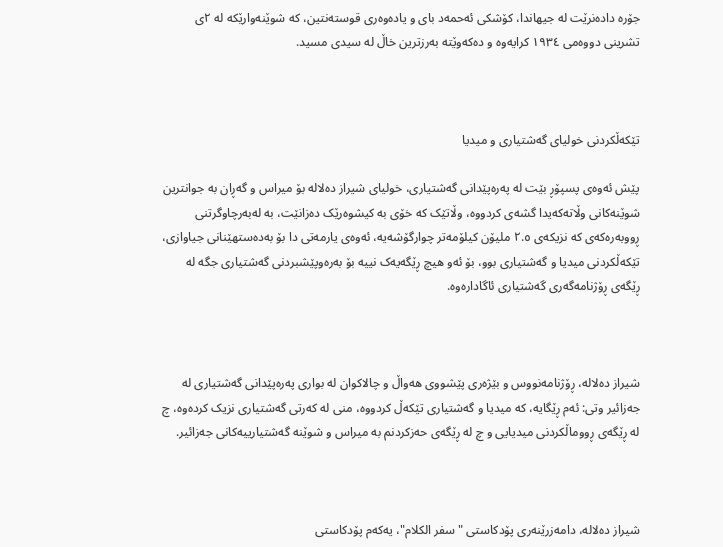جۆرە دادەنرێت لە جیهاندا، کۆشکی ئەحمەد بای و یادەوەری قوستەنتین، کە شوێنەوارێکە لە ٢ی تشرینی دووەمی ١٩٣٤ کرایەوە و دەکەوێتە بەرزترین خاڵ لە سیدی مسید.



تێکەڵکردنی خولیای گەشتیاری و میدیا

پێش ئەوەی پسپۆڕ بێت لە پەرەپێدانی گەشتیاری، خولیای شیراز دەلالە بۆ میراس و گەڕان بە جوانترین شوێنەکانی وڵاتەکەیدا گشەی کردووە، وڵاتێک کە خۆی بە کیشوەرێک دەزانێت، بە لەبەرچاوگرتنی ڕووبەرەکەی کە نزیکەی ٢.٥ ملیۆن کیلۆمەتر چوارگۆشەیە، ئەوەی یارمەتی دا بۆ بەدەستهێنانی جیاوازی، تێکەڵکردنی میدیا و گەشتیاری بوو، بۆ ئەو هیچ ڕێگەیەک نییە بۆ بەرەوپێشبردنی گەشتیاری جگە لە ڕێگەی ڕۆژنامەگەری گەشتیاری ئاگادارەوە.



شیراز دەلالە، ڕۆژنامەنووس و بێژەری پێشووی هەواڵ و چالاکوان لە بواری پەرەپێدانی گەشتیاری لە جەزائیر وتی: ئەم ڕێگایە، کە میدیا و گەشتیاری تێکەڵ کردووە، منی لە کەرتی گەشتیاری نزیک کردەوە، چ لە ڕێگەی ڕووماڵکردنی میدیایی و چ لە ڕێگەی حەزکردنم بە میراس و شوێنە گەشتیارییەکانی جەزائیر.



شیراز دەلالە، دامەزرێنەری پۆدکاستی "سفر الكلام"، یەکەم پۆدکاستی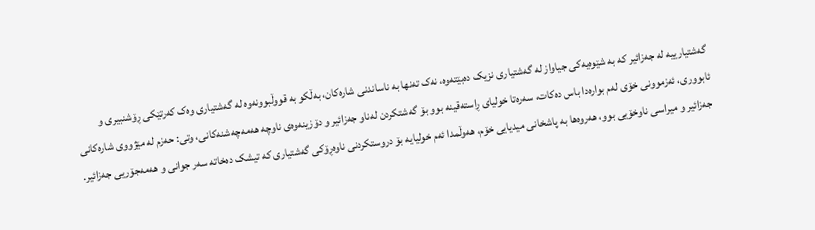گەشتیارییە لە جەزائیر کە بە شێوەیەکی جیاواز لە گەشتیاری نزیک دەبێتەوە، نەک تەنها بە ناساندنی شارەکان، بەڵکو بە قووڵبوونەوە لە گەشتیاری وەک کەرتێکی ڕۆشنبیری و ئابووری، ئەزموونی خۆی لەم بوارەدا باس دەکات، سەرەتا خولیای ڕاستەقینە بوو بۆ گەشتکردن لەناو جەزائیر و دۆزینەوەی ناوچە هەمەچەشنەکانی، وتی: حەزم لە مێژووی شارەکانی جەزائیر و میراسی ناوخۆیی بوو، هەروەها بە پاشخانی میدیایی خۆم، هەوڵمدا ئەم خولیایە بۆ دروستکردنی ناوەڕۆکی گەشتیاری کە تیشک دەخاتە سەر جوانی و هەمەجۆریی جەزائیر.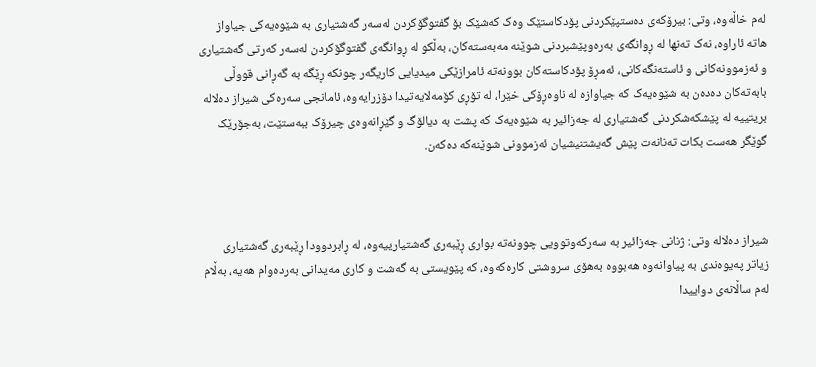لەم خاڵەوە، وتی: بیرۆکەی دەستپێکردنی پۆدکاستێک وەک کەشێک بۆ گفتوگۆکردن لەسەر گەشتیاری بە شێوەیەکی جیاواز هاتە ئاراوە، نەک تەنها لە ڕوانگەی بەرەوپێشبردنی شوێنە مەبەستەکان، بەڵکو لە ڕوانگەی گفتوگۆکردن لەسەر کەرتی گەشتیاری و ئەزموونەکانی و ئاستەنگەکانی، ئەمڕۆ پۆدکاستەکان بوونەتە ئامرازێکی میدیایی کاریگەر چونکە ڕێگە بە گەڕانی قووڵی بابەتەکان دەدەن بە شێوەیەک کە جیاوازە لە ناوەڕۆکی خێرا، لە تۆڕی کۆمەلایەتیدا دۆزرایەوە، ئامانجی سەرەکی شیراز دەلالە بریتییە لە پێشکەشکردنی گەشتیاری لە جەزائیر بە شێوەیەک کە پشت بە دیالۆگ و گێڕانەوەی چیرۆک ببەستێت، بەجۆرێک گوێگر هەست بکات تەنانەت پێش گەیشتنیشیان ئەزموونی شوێنەکە دەکەن.



شیراز دەلالە وتی: ژنانی جەزائیر بە سەرکەوتوویی چوونەتە بواری ڕێبەری گەشتیارییەوە، لە ڕابردوودا ڕێبەری گەشتیاری زیاتر پەیوەندی بە پیاوانەوە هەبووە بەهۆی سروشتی کارەکەوە، کە پێویستی بە گەشت و کاری مەیدانی بەردەوام هەیە، بەڵام لەم ساڵانەی دواییدا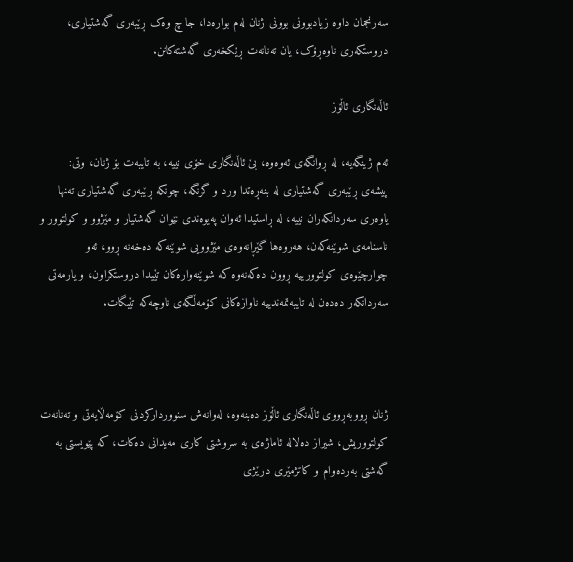سەرنجمان داوە زیادبوونی بوونی ژنان لەم بوارەدا، جا چ وەک ڕێبەری گەشتیاری، دروستکەری ناوەڕۆک، یان تەنانەت ڕێکخەری گەشتەکانن.

ئاڵەنگاری ئاڵۆز

ئەم ژینگەیە، لە ڕوانگەی ئەوەوە، بێ ئاڵەنگاری خۆی نییە، بە تایبەت بۆ ژنان، وتی: پیشەی ڕێبەری گەشتیاری لە بنەڕەتدا ورد و گرنگە، چونکە ڕێبەری گەشتیاری تەنها یاوەری سەردانکەران نییە، لە ڕاستیدا ئەوان پەیوەندی نێوان گەشتیار و مێژوو و کولتوور و ناسنامەی شوێنەکەن، هەروەها گێڕانەوەی مێژوویی شوێنەکە دەخەنە ڕوو، ئەو چوارچێوەی کولتوورییە ڕوون دەکەنەوە کە شوێنەوارەکان تێیدا دروستکراون، و یارمەتی سەردانکەر دەدەن لە تایبەتمەندییە ناوازەکانی کۆمەڵگەی ناوچەکە تێبگات.



ژنان ڕووبەڕووی ئاڵەنگاری ئاڵۆز دەبنەوە، لەوانەش سنووردارکردنی کۆمەڵایەتی و تەنانەت کولتووریش، شیراز دەلالە ئاماژەی بە سروشتی کاری مەیدانی دەکات، کە پێویستی بە گەشتی بەردەوام و کاتژمێری درێژی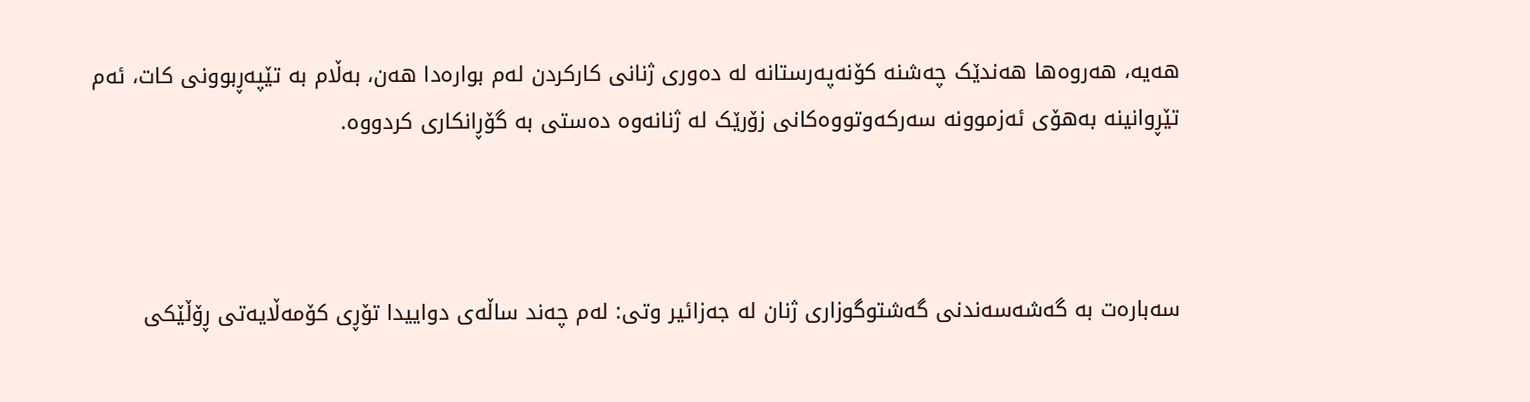هەیە، هەروەها هەندێک چەشنە کۆنەپەرستانە لە دەوری ژنانی کارکردن لەم بوارەدا هەن، بەڵام بە تێپەڕبوونی کات، ئەم تێڕوانینە بەهۆی ئەزموونە سەرکەوتووەکانی زۆرێک لە ژنانەوە دەستی بە گۆڕانکاری کردووە.



سەبارەت بە گەشەسەندنی گەشتوگوزاری ژنان لە جەزائیر وتی: لەم چەند ساڵەی دواییدا تۆڕی کۆمەڵایەتی ڕۆڵێکی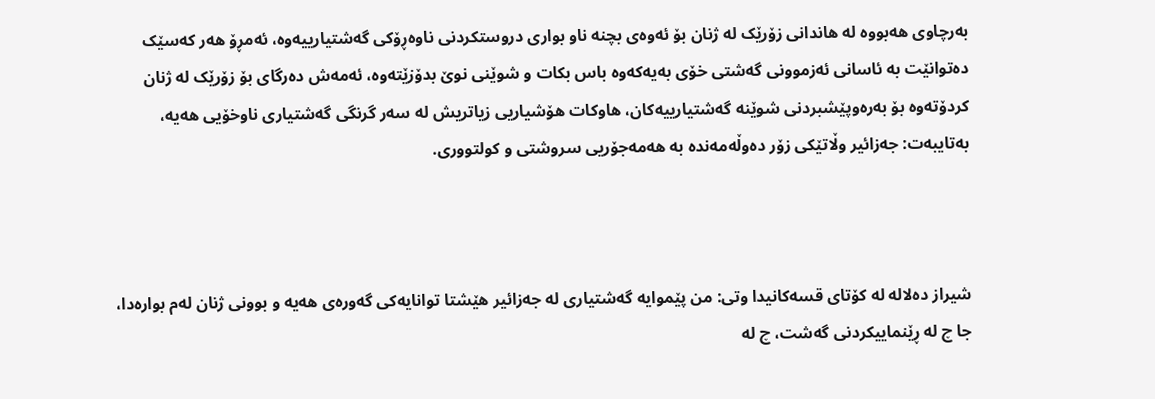بەرچاوی هەبووە لە هاندانی زۆرێک لە ژنان بۆ ئەوەی بچنە ناو بواری دروستکردنی ناوەڕۆکی گەشتیارییەوە، ئەمڕۆ هەر کەسێک دەتوانێت بە ئاسانی ئەزموونی گەشتی خۆی بەیەکەوە باس بکات و شوێنی نوێ بدۆزێتەوە، ئەمەش دەرگای بۆ زۆرێک لە ژنان کردۆتەوە بۆ بەرەوپێشبردنی شوێنە گەشتیارییەکان، هاوکات هۆشیاریی زیاتریش لە سەر گرنگی گەشتیاری ناوخۆیی هەیە، بەتایبەت: جەزائیر وڵاتێکی زۆر دەوڵەمەندە بە هەمەجۆریی سروشتی و کولتووری.



شیراز دەلالە لە کۆتای قسەکانیدا وتی: من پێموایە گەشتیاری لە جەزائیر هێشتا توانایەکی گەورەی هەیە و بوونی ژنان لەم بوارەدا، جا چ لە ڕێنماییکردنی گەشت، چ لە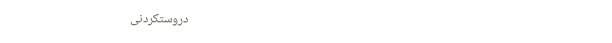دروستکردنی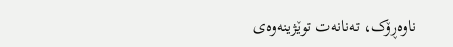ناوەڕۆک، تەنانەت توێژینەوەی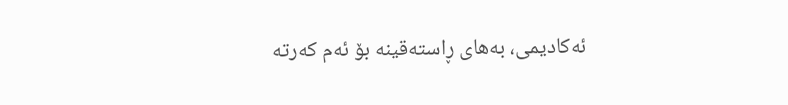ئەکادیمی، بەهای ڕاستەقینە بۆ ئەم کەرتە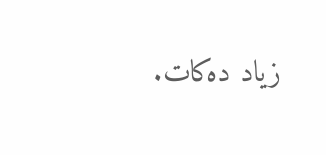زیاد دەکات.